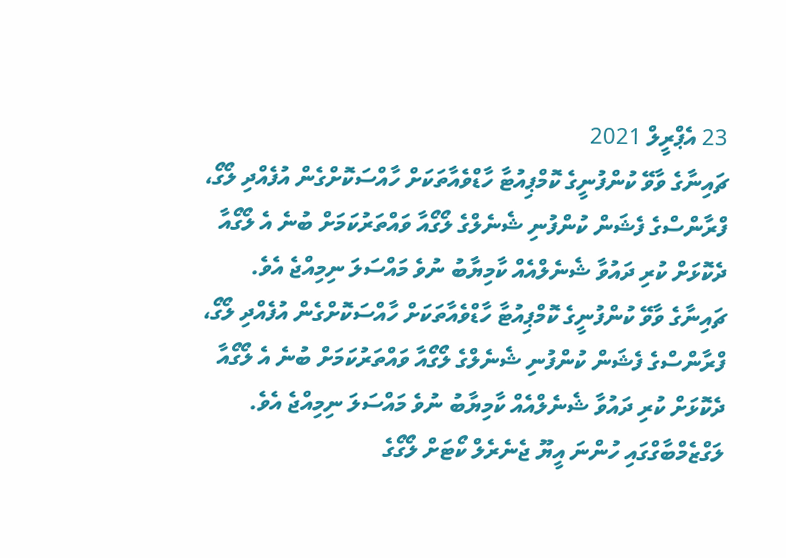23 އެޕްރީލް 2021
ޗައިނާގެ ވާވޭ ކުންފުނީގެ ކޮމްޕިއުޓާ ހާޑްވެއާތަކަށް ހާއްސަކޮށްގެން އުފެއްދި ލޯގޯ، ފްރާންސްގެ ފެޝަން ކުންފުނި ޝެނެލްގެ ލޯގޯއާ ވައްތަރުކަމަށް ބުނެ އެ ލޯގޯއާ ދެކޮޅަށް ކުރި ދައުވާ ޝެނެލްއެއް ކާމިޔާބު ނުވެ މައްސަލަ ނިމިއްޖެ އެވެ.
ޗައިނާގެ ވާވޭ ކުންފުނީގެ ކޮމްޕިއުޓާ ހާޑްވެއާތަކަށް ހާއްސަކޮށްގެން އުފެއްދި ލޯގޯ، ފްރާންސްގެ ފެޝަން ކުންފުނި ޝެނެލްގެ ލޯގޯއާ ވައްތަރުކަމަށް ބުނެ އެ ލޯގޯއާ ދެކޮޅަށް ކުރި ދައުވާ ޝެނެލްއެއް ކާމިޔާބު ނުވެ މައްސަލަ ނިމިއްޖެ އެވެ.
ލަގްޒެމްބާގްގައި ހުންނަ އީޔޫ ޖެނެރެލް ކޯޓަށް ލޯގޯގެ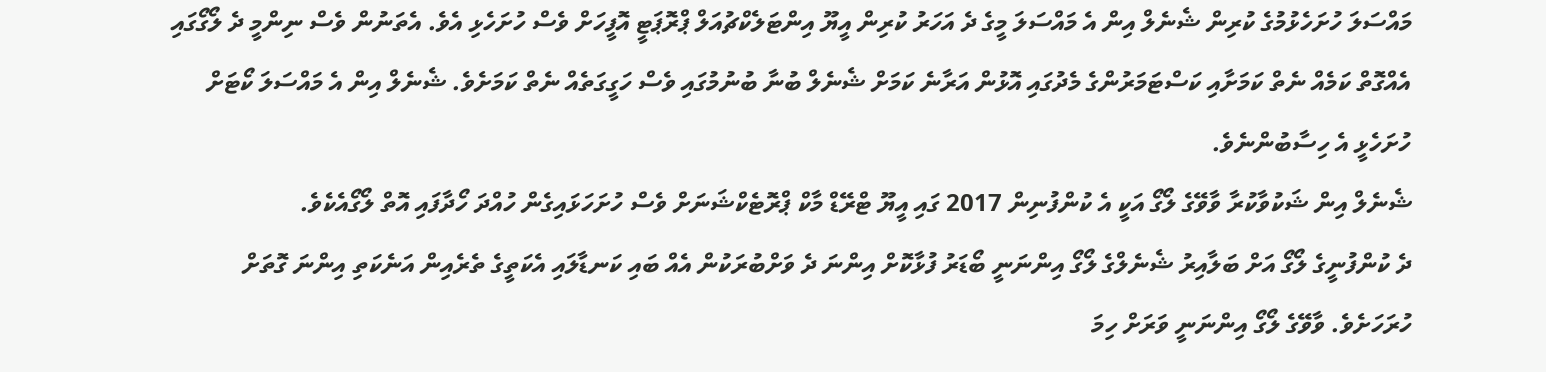މައްސަލަ ހުށަހެޅުމުގެ ކުރިން ޝެނެލް އިން އެ މައްސަލަ މީގެ ދެ އަހަރު ކުރިން އީޔޫ އިންޓަލެކްޗުއަލް ޕްރޮޕަޓީ އޮފީހަށް ވެސް ހުށަހެޅި އެވެ. އެތަނުން ވެސް ނިންމީ ދެ ލޯގޯގައި އެއްގޮތް ކަމެއް ނެތް ކަމަށާއި ކަސްޓަމަރުންގެ މެދުގައި އޮޅުން އަރާނެ ކަމަށް ޝެނެލް ބުނާ ބުނުމުގައި ވެސް ހަގީގަތެއް ނެތް ކަމަށެވެ. ޝެނެލް އިން އެ މައްސަލަ ކޯޓަށް ހުށަހެޅީ އެ ހިސާބުންނެވެ.
ޝެނެލް އިން ޝަކުވާކުރާ ވާވޭގެ ލޯގޯ އަކީ އެ ކުންފުނިން 2017 ގައި އީޔޫ ޓްރޭޑް މާކް ޕްރޮޓެކްޝަނަށް ވެސް ހުށަހަޅައިގެން ހުއްދަ ހޯދާފައި އޮތް ލޯގޯއެކެވެ.
ދެ ކުންފުނީގެ ލޯގޯ އަށް ބަލާއިރު ޝެނެލްގެ ލޯގޯ އިންނަނީ ބޯޑަރު ފުޅާކޮށް އިންނަ ދެ ވަށްބުރަކުން އެއް ބައި ކަނޑާލައި އެކަތީގެ ތެރެއިން އަނެކަތި އިންނަ ގޮތަށް ހުރަހަށެވެ. ވާވޭގެ ލޯގޯ އިންނަނީ ވަރަށް ހިމަ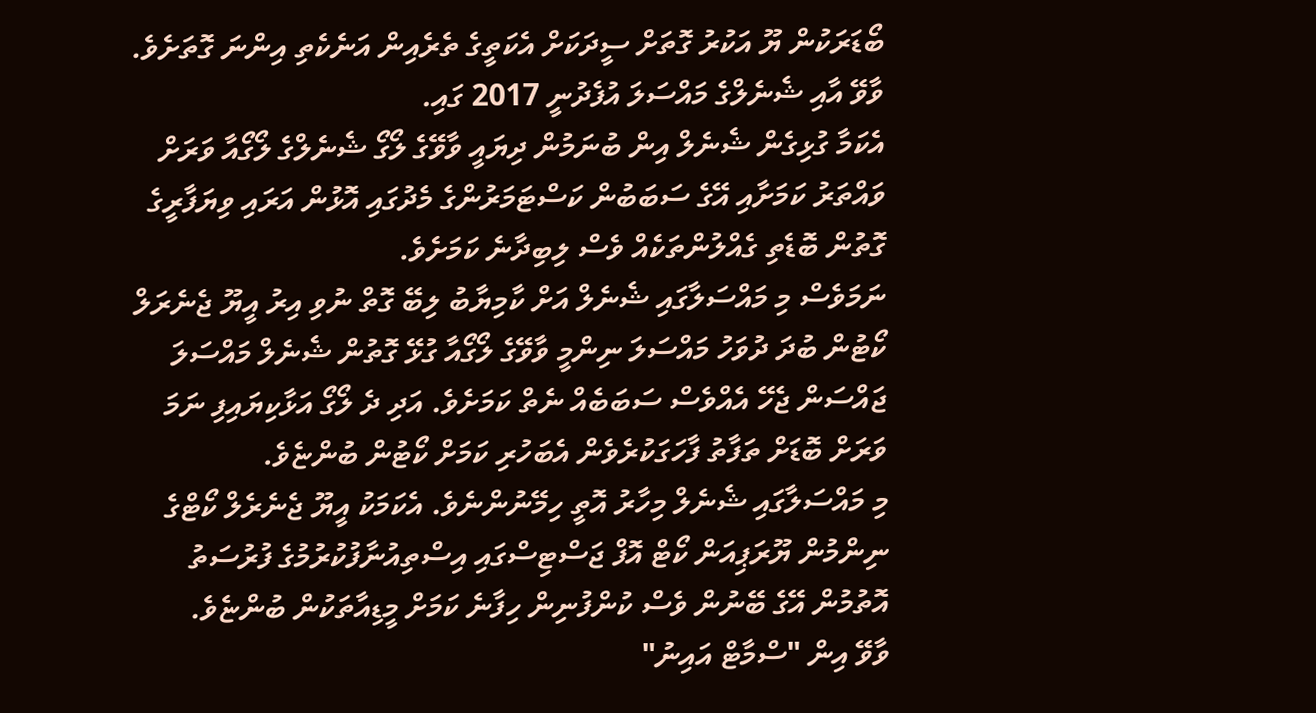ބޯޑަރަކުން ޔޫ އަކުރު ގޮތަށް ސީދަކަށް އެކަތީގެ ތެރެއިން އަނެކެތި އިންނަ ގޮތަށެވެ.
ވާވޭ އާއި ޝެނެލްގެ މައްސަލަ އުފެދުނީ 2017 ގައި.
އެކަމާ ގުޅިގެން ޝެނެލް އިން ބުނަމުން ދިޔައީ ވާވޭގެ ލޯގޯ ޝެނެލްގެ ލޯގޯއާ ވަރަށް ވައްތަރު ކަމަށާއި އޭގެ ސަބަބުން ކަސްޓަމަރުންގެ މެދުގައި އޮޅުން އަރައި ވިޔަފާރީގެ ގޮތުން ބޮޑެތި ގެއްލުންތަކެއް ވެސް ލިބިދާނެ ކަމަށެވެ.
ނަމަވެސް މި މައްސަލާގައި ޝެނެލް އަށް ކާމިޔާބު ލިބޭ ގޮތް ނުވި އިރު އީޔޫ ޖެނެރަލް ކޯޓުން ބުދަ ދުވަހު މައްސަލަ ނިންމީ ވާވޭގެ ލޯގޯއާ ގުޅޭ ގޮތުން ޝެނެލް މައްސަލަ ޖައްސަން ޖެހޭ އެއްވެސް ސަބަބެއް ނެތް ކަމަށެވެ. އަދި ދެ ލޯގޯ އަޅާކިޔައިފި ނަމަ ވަރަށް ބޮޑަށް ތަފާތު ފާހަގަކުރެވެން އެބަހުރި ކަމަށް ކޯޓުން ބުންޏެވެ.
މި މައްސަލާގައި ޝެނެލް މިހާރު އޮތީ ހިމޭނުންނެވެ. އެކަމަކު އީޔޫ ޖެނެރެލް ކޯޓްގެ ނިންމުން ޔޫރަޕިއަން ކޯޓް އޮފް ޖަސްޓިސްގައި އިސްތިއުނާފުކުރުމުގެ ފުރުސަތު އޮތުމުން އޭގެ ބޭނުން ވެސް ކުންފުނިން ހިފާނެ ކަމަށް މީޑިއާތަކުން ބުންޏެވެ.
ވާވޭ އިން "ސްމާޓް އައިނު"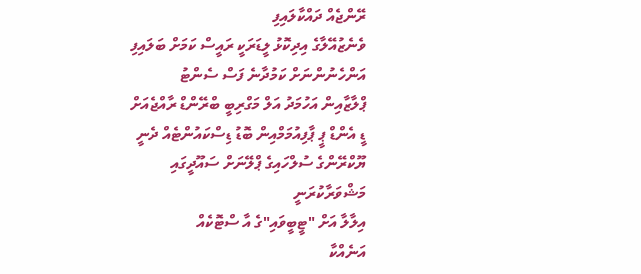ރޭންޖެއް ދައްކާލައިފި
ވެނެޒުއޭލާގެ އިދިކޮޅު ލީޑަރަކީ ރައީސް ކަމަށް ބަލައިފި
އަންހެނުންނަށް ކަމުދާނެ ފަސް ސެންޓު
ޕްލާޒާއިން އަހުމަދު އަލް މަގްރިބީ ބްރޭންޑް ރާއްޖެއަށް
ޑީ އެންޑް ޕީ ޕާފިއުމަމްއިން ބޮޑު ޑިސްކައުންޓެއް ދެނީ
ޔޫކްރޭންގެ ސުލްހައިގެ ޕްލޭނަށް ސައޫދީގައި މަޝްވަރާކުރަނީ
އިލާލާ އަށް "ޓީބީވައި"ގެ އާ ސްޓޮކެއް
އަނެއްކާ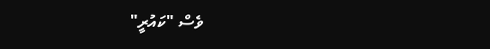ވެސް "ކައުރީ"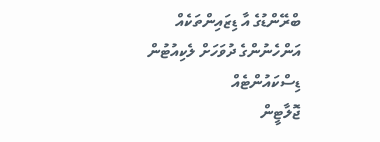ބްރޭންޑުގެ އާ ޑިޒައިންތަކެއް
އަންހެނުންގެ ދުވަހަށް ލެކިއުޓުން ޑިސްކައުންޓެއް
ޖޮލާޓީން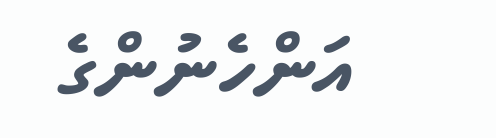އަންހެނުންގެ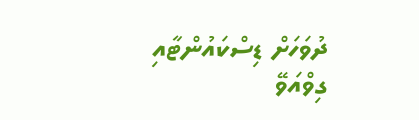ދުވަހަށް ޑިސްކައުންޓާއި ގިވްއަވޭ